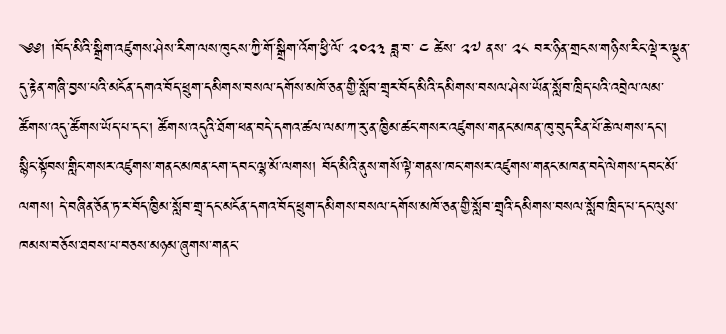༄༅། །བོད་མིའི་སྒྲིག་འཛུགས་ཤེས་རིག་ལས་ཁུངས་ཀྱི་གོ་སྒྲིག་འོག་ཕྱི་ལོ་ ༢༠༢༣ ཟླ་བ་ ༤ ཚེས་ ༢༧ ནས་ ༢༨ བར་ཉིན་གྲངས་གཉིས་རིང་ལྡེ་ར་ལྡུན་དུ་རྟེན་གཞི་བྱས་པའི་མངོན་དགའ་བོད་ཕྲུག་དམིགས་བསལ་དགོས་མཁོ་ཅན་གྱི་སློབ་གྲྭར་བོད་མིའི་དམིགས་བསལ་ཤེས་ཡོན་སློབ་ཁྲིད་པའི་འབྲེལ་ལམ་ཚོགས་འདུ་ཚོགས་ཡོད་པ་དང་། ཚོགས་འདུའི་ཐོག་ཕན་བདེ་དགའ་ཚལ་ལམ་ཀ་རུ་ན་ཁྱིམ་ཚང་གསར་འཛུགས་གནང་མཁན་ཁུ་བུད་རིན་པོ་ཆེ་ལགས་དང་། སྙིང་སྟོབས་གླིང་གསར་འཛུགས་གནང་མཁན་ངག་དབང་ལྷ་མོ་ལགས། བོད་མིའི་ནུས་གསོ་ལྟེ་གནས་ཁང་གསར་འཛུགས་གནང་མཁན་བདེ་ལེགས་དབང་མོ་ལགས། དེ་བཞིན་ཅོན་ཏ་ར་བོད་ཁྱིམ་སློབ་གྲྭ་དང་མངོན་དགའ་བོད་ཕྲུག་དམིགས་བསལ་དགོས་མཁོ་ཅན་གྱི་སློབ་གྲྭའི་དམིགས་བསལ་སློབ་ཁྲིད་པ་དང་ལུས་ཁམས་བཅོས་ཐབས་པ་བཅས་མཉམ་ཞུགས་གནང་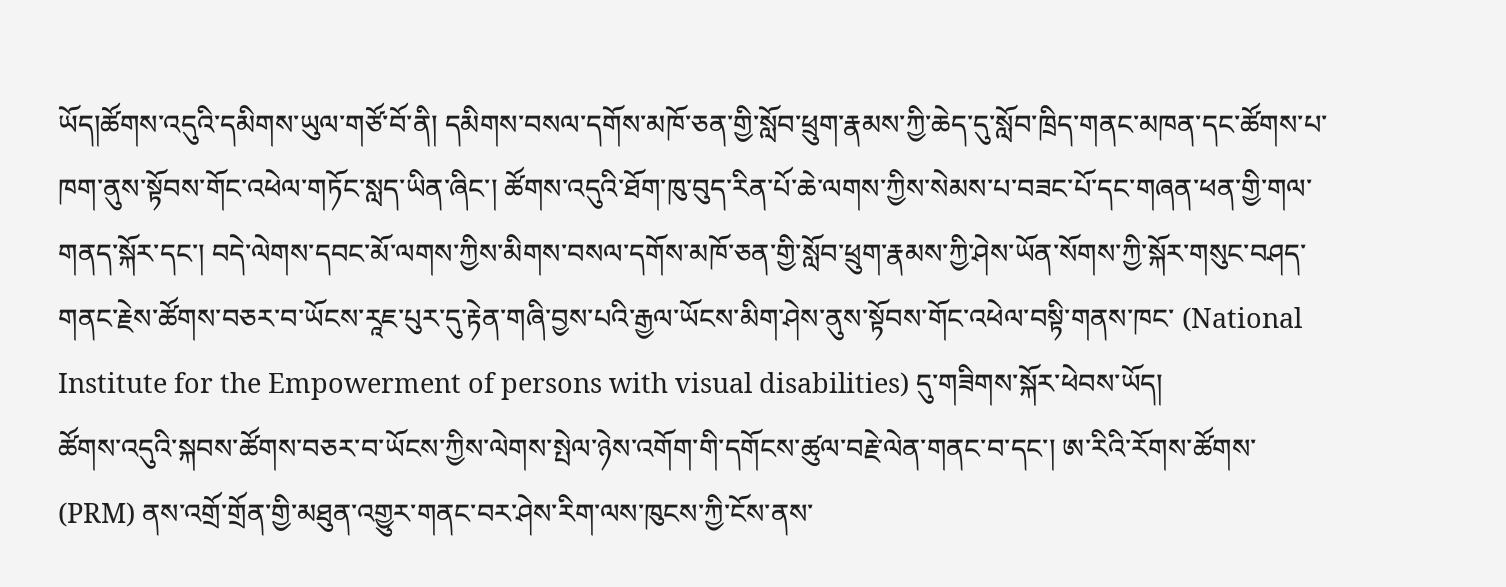ཡོད།ཚོགས་འདུའི་དམིགས་ཡུལ་གཙོ་བོ་ནི། དམིགས་བསལ་དགོས་མཁོ་ཅན་གྱི་སློབ་ཕྲུག་རྣམས་ཀྱི་ཆེད་དུ་སློབ་ཁྲིད་གནང་མཁན་དང་ཚོགས་པ་ཁག་ནུས་སྟོབས་གོང་འཕེལ་གཏོང་སླད་ཡིན་ཞིང་། ཚོགས་འདུའི་ཐོག་ཁུ་བུད་རིན་པོ་ཆེ་ལགས་ཀྱིས་སེམས་པ་བཟང་པོ་དང་གཞན་ཕན་གྱི་གལ་གནད་སྐོར་དང་། བདེ་ལེགས་དབང་མོ་ལགས་ཀྱིས་མིགས་བསལ་དགོས་མཁོ་ཅན་གྱི་སློབ་ཕྲུག་རྣམས་ཀྱི་ཤེས་ཡོན་སོགས་ཀྱི་སྐོར་གསུང་བཤད་གནང་རྗེས་ཚོགས་བཅར་བ་ཡོངས་རཱཇ་པུར་དུ་རྟེན་གཞི་བྱས་པའི་རྒྱལ་ཡོངས་མིག་ཤེས་ནུས་སྟོབས་གོང་འཕེལ་བསྟི་གནས་ཁང་ (National Institute for the Empowerment of persons with visual disabilities) དུ་གཟིགས་སྐོར་ཕེབས་ཡོད།
ཚོགས་འདུའི་སྐབས་ཚོགས་བཅར་བ་ཡོངས་ཀྱིས་ལེགས་སྤེལ་ཉེས་འགོག་གི་དགོངས་ཚུལ་བརྗེ་ལེན་གནང་བ་དང་། ཨ་རིའི་རོགས་ཚོགས་ (PRM) ནས་འགྲོ་གྲོན་གྱི་མཐུན་འགྱུར་གནང་བར་ཤེས་རིག་ལས་ཁུངས་ཀྱི་ངོས་ནས་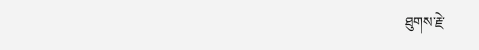ཐུགས་རྗེ་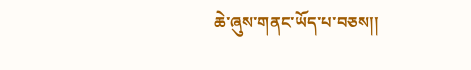ཆེ་ཞུས་གནང་ཡོད་པ་བཅས།།